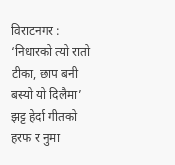विराटनगर : ‘निधारको त्यो रातो टीका, छाप बनी बस्यो यो दिलैमा’ झट्ट हेर्दा गीतको हरफ र नुमा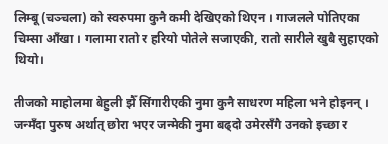लिम्बू (चञ्चला) को स्वरुपमा कुनै कमी देखिएको थिएन । गाजलले पोतिएका चिम्सा आँखा । गलामा रातो र हरियो पोतेले सजाएकी, रातो सारीले खुबै सुहाएको थियो।

तीजको माहोलमा बेहुली झैँ सिंगारीएकी नुमा कुनै साधरण महिला भने होइनन् । जन्मँदा पुरुष अर्थात् छोरा भएर जन्मेकी नुमा बढ्दो उमेरसँगै उनको इच्छा र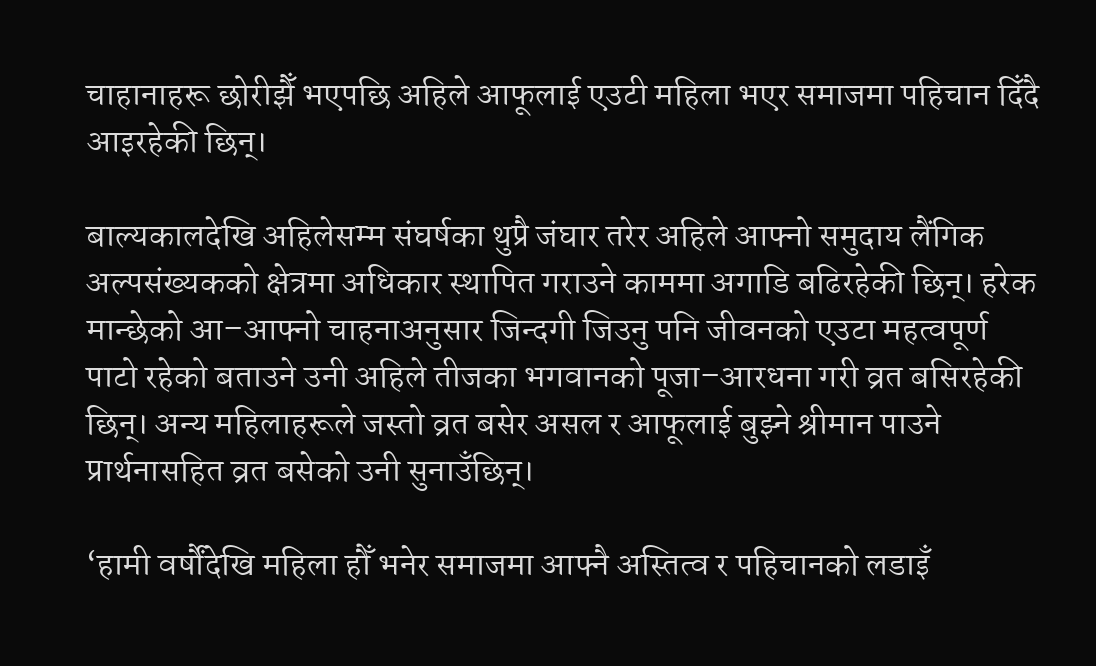चाहानाहरू छोरीझैँ भएपछि अहिले आफूलाई एउटी महिला भएर समाजमा पहिचान दिँदै आइरहेकी छिन्।

बाल्यकालदेखि अहिलेसम्म संघर्षका थुप्रै जंघार तरेर अहिले आफ्नो समुदाय लैंगिक अल्पसंख्यकको क्षेत्रमा अधिकार स्थापित गराउने काममा अगाडि बढिरहेकी छिन्। हरेक मान्छेको आ–आफ्नो चाहनाअनुसार जिन्दगी जिउनु पनि जीवनको एउटा महत्वपूर्ण पाटो रहेको बताउने उनी अहिले तीजका भगवानको पूजा–आरधना गरी व्रत बसिरहेकी छिन्। अन्य महिलाहरूले जस्तो व्रत बसेर असल र आफूलाई बुझ्ने श्रीमान पाउने प्रार्थनासहित व्रत बसेको उनी सुनाउँछिन्।

‘हामी वर्षौंदेखि महिला हौँ भनेर समाजमा आफ्नै अस्तित्व र पहिचानको लडाइँ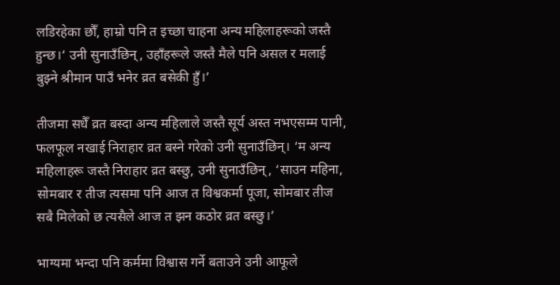लडिरहेका छौँ, हाम्रो पनि त इच्छा चाहना अन्य महिलाहरूको जस्तै हुन्छ।‘ उनी सुनाउँछिन्, उहाँहरूले जस्तै मैले पनि असल र मलाई बुझ्ने श्रीमान पाउँ भनेर व्रत बसेकी हुँ।’

तीजमा सधैँ व्रत बस्दा अन्य महिलाले जस्तै सूर्य अस्त नभएसम्म पानी, फलफूल नखाई निराहार व्रत बस्ने गरेको उनी सुनाउँछिन्। ‘म अन्य महिलाहरू जस्तै निराहार व्रत बस्छु, उनी सुनाउँछिन्, ‘साउन महिना, सोमबार र तीज त्यसमा पनि आज त विश्वकर्मा पूजा, सोमबार तीज सबै मिलेको छ त्यसैले आज त झन कठोर व्रत बस्छु।’

भाग्यमा भन्दा पनि कर्ममा विश्वास गर्ने बताउने उनी आफूले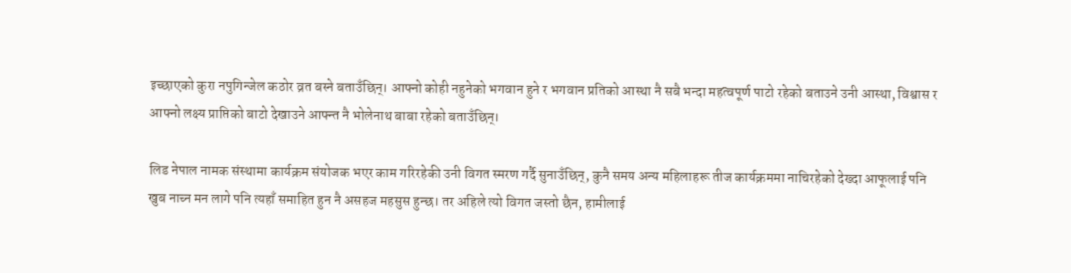इच्छाएको कुरा नपुगिन्जेल कठोर व्रत बस्ने बताउँछिन्। आफ्नो कोही नहुनेको भगवान हुने र भगवान प्रतिको आस्था नै सबै भन्दा महत्वपूर्ण पाटो रहेको बताउने उनी आस्था, विश्वास र आफ्नो लक्ष्य प्राप्तिको बाटो देखाउने आफ्न्त नै भोलेनाथ बाबा रहेको बताउँछिन्।

लिड नेपाल नामक संस्थामा कार्यक्रम संयोजक भएर काम गरिरहेकी उनी विगत स्मरण गर्दै सुनाउँछिन्, कुनै समय अन्य महिलाहरू तीज कार्यक्रममा नाचिरहेको देख्दा आफूलाई पनि खुब नाच्न मन लागे पनि त्यहाँ समाहित हुन नै असहज महसुस हुन्छ। तर अहिले त्यो विगत जस्तो छैन, हामीलाई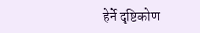हेर्ने दृष्टिकोण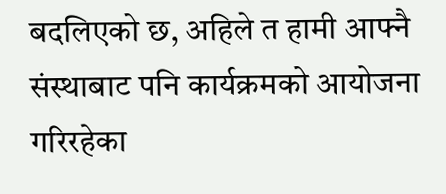बदलिएको छ, अहिले त हामी आफ्नै संस्थाबाट पनि कार्यक्रमको आयोजना गरिरहेका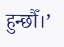हुन्छौँ।’